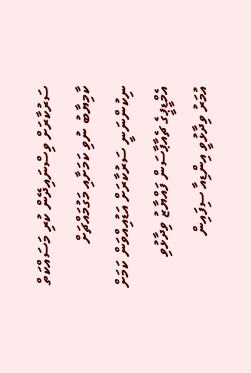ސަރުކާރަށް ވިސްނައިދޭން ކުރި މަސައްކަތް ކާމިޔާބު ނުވި ކަމަށާއި މަގުމައްޗަށް ނިކުންނަނީ ސަރުކާރަށް އަޑުއިއްވަން ކަމަށް އެމްޑީޕީގެ ޗެއާޕާސަން ފައްޔާޒު ވިދާޅުވި
އުމަރު ވިދާޅުވީ އިންޑިއާ ސިފައިން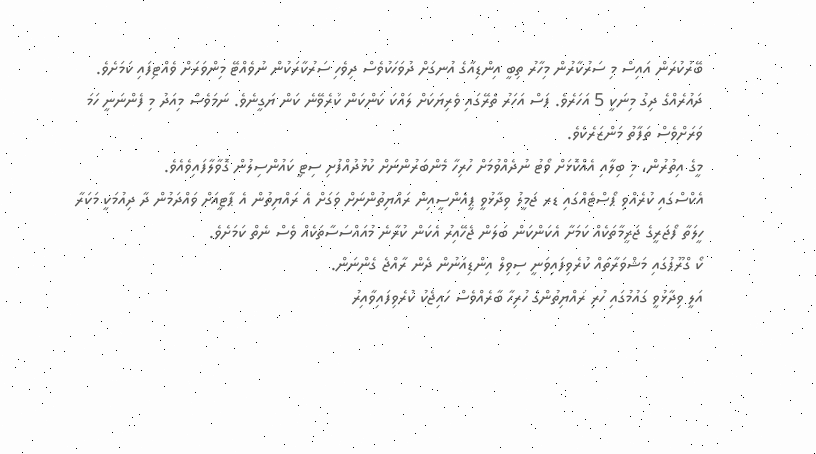ބޭރުކުރަން އައިސް މި ސަރުކާރުން މިހާރު ތިބީ އިންޑިއާގެ އުނގަށް ދުވަހަކުވެސް ދިވެހި ސަރުކާރަކުން ނުވެއްޓޭ މިންވަރަށް ވެއްޓިފައި ކަމަށެވެ.
ދައުރެއްގެ ދިގު މިނަކީ 5 އަހަރެވެ. ފަސް އަހަރު ތެރޭގައި ވެރިޔަކަށް ލައްކަ ކަންކަން ކުރެވޭނެ ކަން ޔަގީނެވެ. ނަމަވެސް މިއަދު މި ފެންނަނީ ހަމަ ވަރަށްވެސް ތަފާތު މަންޒަރެކެވެ.
މީގެ އިތުރުން، މި ބިލާއި އެއްކޮޅަށް ވޯޓު ނުދެއްވުމަށް ހުރިހާ މެންބަރުންނަށް ކުޅުދުއްފުށި ސިޓީ ކައުންސިލުން ގޮވާލާފައިވެއެވެ.
އެކްސްގައި ކުރެއްވި ޕޯސްޓެއްގައި ޑރ ޖަމީލު ވިދާޅުވީ ޕީއެންސީއިން ރައްޔިތުންނަށް ވަގަށް އެ ރައްޔިތުން އެ ޕާޓީއަށް ވައްދަމުން ދާ ދިއުމަކީ މަކަރާ ހީލަތާ ފޯޖަރީގެ ޖަރީމާތަކެއް ކަމަށާ އެކަންކަން ބަލަން ޖެހޭއިރު އެކަން ކުރާނެ މުއައްސަސާތަކެއް ވެސް ނެތް ކަމަށެވެ.
ކޯ ގްރޫޕުގައި މަޝްވަރާތައް ކުރެވިފައިވަނީ ސިވިލް އިންޑިއަނުން ދެން ރާއްޖެ ގެންނަން.
އަލީ ވިދާޅުވީ ގައުމުގައި ހުރި ރައްޔިތުންގެ ހުރިހާ ބާރެއްވެސް ހައިޖެކު ކުރެވިފައިވާއިރު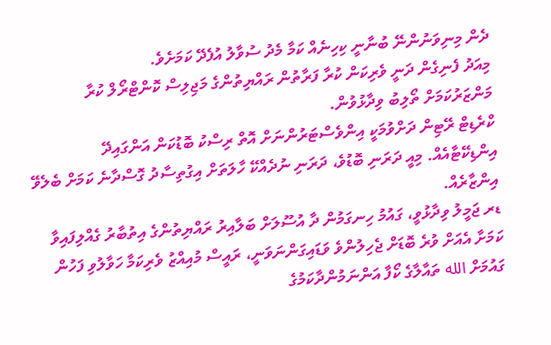ދެން މިނިވަނުންނޭ ބުނާނީ ކިހިނެއް ކަމާ މެދު ސުވާލު އުފެދޭ ކަމަށެވެ.
މިއަދު ފެނިގެން ދަނީ ވެރިކަން ކުރާ ފަރާތުން ރައްޔިތުންގެ މަޖިލިސް ކޮންޓްރޯލް ކުރާ މަންޒަރުކަމަށް ތޯލިބު ވިދާޅުވުން.
ކްރެޑިޓް ރޭޓިން ދަށްވުމަކީ އިންވެސްޓަރުންނަށް އޮތް ރިސްކު ބޮޑުކަން އަންގައިދޭ އިންޑިކޭޓާއެއް. މިއީ ދަރަނި ބޮޑުވެ، ދަރަނި ނުދެއްކޭ ހާލަތަށް އިގުތިސާދު ގޮސްދާނެ ކަމަށް ބެލެވޭ އިންޒާރެއް.
ޑރ ޖަމީލު ވިދާޅުވީ، ގައުމު ހިނގަމުން ދާ އުސޫލަށް ބަލާއިރު ރައްޔިތުންގެ އިތުބާރު ގެއްލިފައިވާ ކަމަށާ އެއަށް ވުރެ ބޮޑަށް ޖެހިލުންވެ ވަޑައިގަންނަވަނީ، ރައީސް މުއިއްޒު ވެރިކަމާ ހަވާލުވި ފަހުން ގައުމަށް الله ތައާލާގެ ކޯފާ އަންނަމުންދާކަމުގެ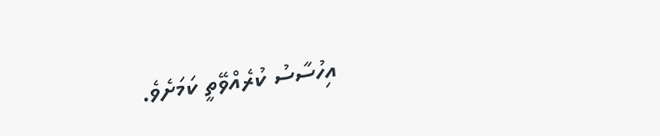އިހުސާސު ކުރެއްވޭތީ ކަމަށެވެ.